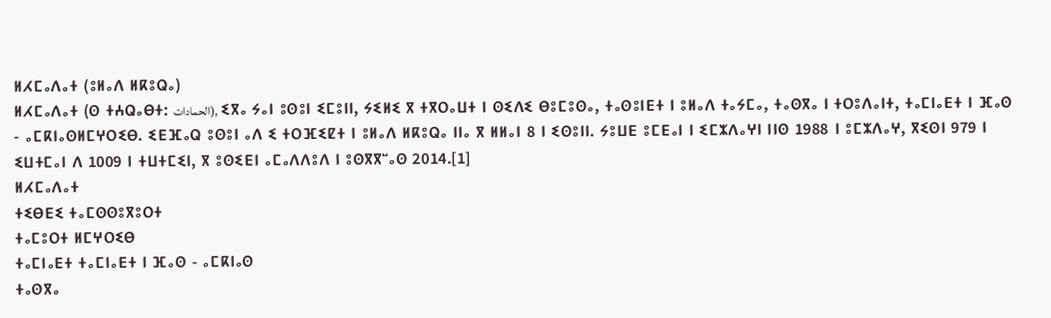ⵍⵃⵎⴰⴷⴰⵜ (ⵓⵍⴰⴷ ⵍⴽⵓⵕⴰ)
ⵍⵃⵎⴰⴷⴰⵜ (ⵙ ⵜⵄⵕⴰⴱⵜ: الحمادات), ⵉⴳⴰ ⵢⴰⵏ ⵓⵙⵓⵏ ⵉⵎⵓⵏⵏ, ⵢⵉⵍⵉ ⴳ ⵜⴳⵔⴰⵡⵜ ⵏ ⵙⵉⴷⵉ ⴱⵓⵎⵓⵙⴰ, ⵜⴰⵙⵓⵏⴹⵜ ⵏ ⵓⵍⴰⴷ ⵜⴰⵢⵎⴰ, ⵜⴰⵙⴳⴰ ⵏ ⵜⵔⵓⴷⴰⵏⵜ, ⵜⴰⵎⵏⴰⴹⵜ ⵏ ⴼⴰⵙ - ⴰⵎⴽⵏⴰⵙⵍⵎⵖⵔⵉⴱ. ⵉⴹⴼⴰⵕ ⵓⵙⵓⵏ ⴰⴷ ⵉ ⵜⵔⴼⵉⵇⵜ ⵏ ⵓⵍⴰⴷ ⵍⴽⵓⵕⴰ ⵏⵏⴰ ⴳ ⵍⵍⴰⵏ 8 ⵏ ⵉⵙⵓⵏⵏ. ⵢⵓⵡⴹ ⵓⵎⴹⴰⵏ ⵏ ⵉⵎⵣⴷⴰⵖⵏ ⵏⵏⵙ 1988 ⵏ ⵓⵎⵣⴷⴰⵖ, ⴳⵉⵙⵏ 979 ⵏ ⵉⵡⵜⵎⴰⵏ ⴷ 1009 ⵏ ⵜⵡⵜⵎⵉⵏ, ⴳ ⵓⵙⵉⴹⵏ ⴰⵎⴰⴷⴷⵓⴷ ⵏ ⵓⵙⴳⴳⵯⴰⵙ 2014.[1]
ⵍⵃⵎⴰⴷⴰⵜ
ⵜⵉⴱⴹⵉ ⵜⴰⵎⵙⵙⵓⴳⵓⵔⵜ
ⵜⴰⵎⵓⵔⵜ ⵍⵎⵖⵔⵉⴱ
ⵜⴰⵎⵏⴰⴹⵜ ⵜⴰⵎⵏⴰⴹⵜ ⵏ ⴼⴰⵙ - ⴰⵎⴽⵏⴰⵙ
ⵜⴰⵙⴳⴰ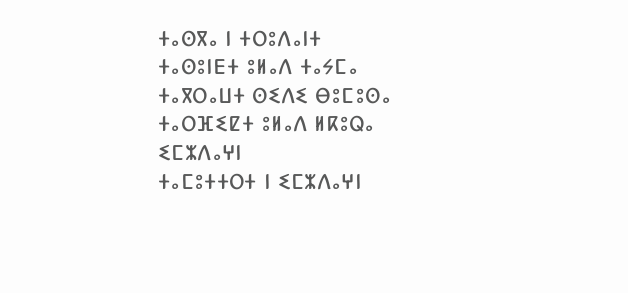ⵜⴰⵙⴳⴰ ⵏ ⵜⵔⵓⴷⴰⵏⵜ
ⵜⴰⵙⵓⵏⴹⵜ ⵓⵍⴰⴷ ⵜⴰⵢⵎⴰ
ⵜⴰⴳⵔⴰⵡⵜ ⵙⵉⴷⵉ ⴱⵓⵎⵓⵙⴰ
ⵜⴰⵔⴼⵉⵇⵜ ⵓⵍⴰⴷ ⵍⴽⵓⵕⴰ
ⵉⵎⵣⴷⴰⵖⵏ
ⵜⴰⵎⵓⵜⵜⵔⵜ ⵏ ⵉⵎⵣⴷⴰⵖⵏ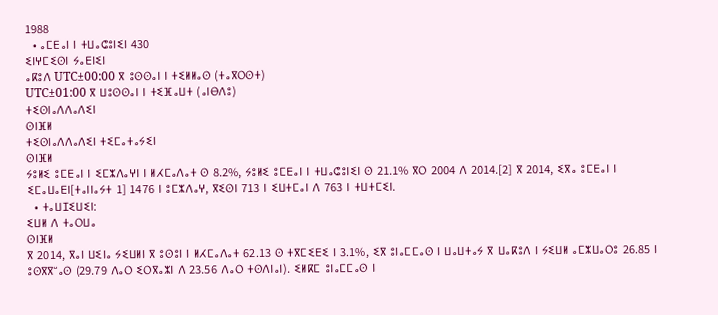1988
  • ⴰⵎⴹⴰⵏ ⵏ ⵜⵡⴰⵛⵓⵏⵉⵏ 430
ⵉⵏⵖⵎⵉⵙⵏ ⵢⴰⴹⵏⵉⵏ
ⴰⴽⵓⴷ UTC±00:00 ⴳ ⵓⵙⵙⴰⵏ ⵏ ⵜⵉⵍⵍⴰⵙ (ⵜⴰⴳⵔⵙⵜ)
UTC±01:00 ⴳ ⵡⵓⵙⵙⴰⵏ ⵏ ⵜⵉⴼⴰⵡⵜ (ⴰⵏⴱⴷⵓ)
ⵜⵉⵙⵏⴰⴷⴷⴰⴷⵉⵏ
ⵙⵏⴼⵍ
ⵜⵉⵙⵏⴰⴷⴷⴰⴷⵉⵏ ⵜⵉⵎⴰⵜⴰⵢⵉⵏ
ⵙⵏⴼⵍ
ⵢⵓⵍⵉ ⵓⵎⴹⴰⵏ ⵏ ⵉⵎⵣⴷⴰⵖⵏ ⵏ ⵍⵃⵎⴰⴷⴰⵜ ⵙ 8.2%, ⵢⵓⵍⵉ ⵓⵎⴹⴰⵏ ⵏ ⵜⵡⴰⵛⵓⵏⵉⵏ ⵙ 21.1% ⴳⵔ 2004 ⴷ 2014.[2] ⴳ 2014, ⵉⴳⴰ ⵓⵎⴹⴰⵏ ⵏ ⵉⵎⴰⵡⴰⴹⵏ[ⵜⴰⵏⵏⴰⵢⵜ 1] 1476 ⵏ ⵓⵎⵣⴷⴰⵖ, ⴳⵉⵙⵏ 713 ⵏ ⵉⵡⵜⵎⴰⵏ ⴷ 763 ⵏ ⵜⵡⵜⵎⵉⵏ.
  • ⵜⴰⵡⵊⵉⵡⵉⵏ:
ⵉⵡⵍ ⴷ ⵜⴰⵔⵡⴰ
ⵙⵏⴼⵍ
ⴳ 2014, ⴳⴰⵏ ⵡⵉⵏⴰ ⵢⵉⵡⵍⵏ ⴳ ⵓⵙⵓⵏ ⵏ ⵍⵃⵎⴰⴷⴰⵜ 62.13 ⵙ ⵜⴳⵎⵉⴹⵉ ⵏ 3.1%, ⵉⴳ ⵓⵏⴰⵎⵎⴰⵙ ⵏ ⵡⴰⵡⵜⴰⵢ ⴳ ⵡⴰⴽⵓⴷ ⵏ ⵢⵉⵡⵍ ⴰⵎⵣⵡⴰⵔⵓ 26.85 ⵏ ⵓⵙⴳⴳⵯⴰⵙ (29.79 ⴷⴰⵔ ⵉⵔⴳⴰⵣⵏ ⴷ 23.56 ⴷⴰⵔ ⵜⵙⴷⵏⴰⵏ). ⵉⵍⴽⵎ ⵓⵏⴰⵎⵎⴰⵙ ⵏ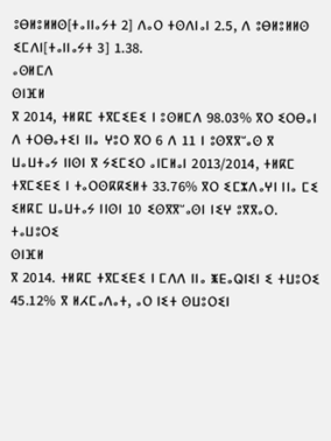ⵓⴱⵍⵓⵍⵍⵙ[ⵜⴰⵏⵏⴰⵢⵜ 2] ⴷⴰⵔ ⵜⵙⴷⵏⴰⵏ 2.5, ⴷ ⵓⴱⵍⵓⵍⵍⵙ ⵉⵎⴷⵏ[ⵜⴰⵏⵏⴰⵢⵜ 3] 1.38.
ⴰⵙⵍⵎⴷ
ⵙⵏⴼⵍ
ⴳ 2014, ⵜⵍⴽⵎ ⵜⴳⵎⵉⴹⵉ ⵏ ⵓⵙⵍⵎⴷ 98.03% ⴳⵔ ⵉⵔⴱⴰⵏ ⴷ ⵜⵔⴱⴰⵜⵉⵏ ⵏⵏⴰ ⵖⵓⵔ ⴳⵔ 6 ⴷ 11 ⵏ ⵓⵙⴳⴳⵯⴰⵙ ⴳ ⵡⴰⵡⵜⴰⵢ ⵏⵏⵙⵏ ⴳ ⵢⵉⵎⵉⵔ ⴰⵏⵎⵍⴰⵏ 2013/2014, ⵜⵍⴽⵎ ⵜⴳⵎⵉⴹⵉ ⵏ ⵜⴰⵔⵙⴽⴽⵉⵍⵜ 33.76% ⴳⵔ ⵉⵎⵣⴷⴰⵖⵏ ⵏⵏⴰ ⵎⵉ ⵉⵍⴽⵎ ⵡⴰⵡⵜⴰⵢ ⵏⵏⵙⵏ 10 ⵉⵙⴳⴳⵯⴰⵙⵏ ⵏⵉⵖ ⵓⴳⴳⴰⵔ.
ⵜⴰⵡⵓⵔⵉ
ⵙⵏⴼⵍ
ⴳ 2014. ⵜⵍⴽⵎ ⵜⴳⵎⵉⴹⵉ ⵏ ⵎⴷⴷ ⵏⵏⴰ ⵥⴹⴰⵕⵏⵉⵏ ⵉ ⵜⵡⵓⵔⵉ 45.12% ⴳ ⵍⵃⵎⴰⴷⴰⵜ, ⴰⵔ ⵏⵉⵜ ⵙⵡⵓⵔⵉⵏ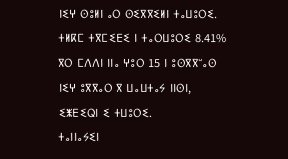ⵏⵉⵖ ⵙⵓⵍⵏ ⴰⵔ ⵙⵉⴳⴳⵉⵍⵏ ⵜⴰⵡⵓⵔⵉ. ⵜⵍⴽⵎ ⵜⴳⵎⵉⴹⵉ ⵏ ⵜⴰⵔⵡⵓⵔⵉ 8.41% ⴳⵔ ⵎⴷⴷⵏ ⵏⵏⴰ ⵖⵓⵔ 15 ⵏ ⵓⵙⴳⴳⵯⴰⵙ ⵏⵉⵖ ⵓⴳⴳⴰⵔ ⴳ ⵡⴰⵡⵜⴰⵢ ⵏⵏⵙⵏ, ⵉⵥⴹⵉⵕⵏ ⵉ ⵜⵡⵓⵔⵉ.
ⵜⴰⵏⵏⴰⵢⵉⵏ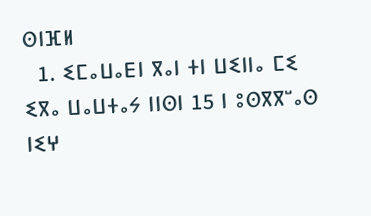ⵙⵏⴼⵍ
  1. ⵉⵎⴰⵡⴰⴹⵏ ⴳⴰⵏ ⵜⵏ ⵡⵉⵏⵏⴰ ⵎⵉ ⵉⴳⴰ ⵡⴰⵡⵜⴰⵢ ⵏⵏⵙⵏ 15 ⵏ ⵓⵙⴳⴳⵯⴰⵙ ⵏⵉⵖ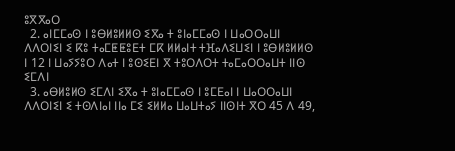ⵓⴳⴳⴰⵔ
  2. ⴰⵏⵎⵎⴰⵙ ⵏ ⵓⴱⵍⵓⵍⵍⵙ ⵉⴳⴰ ⵜ ⵓⵏⴰⵎⵎⴰⵙ ⵏ ⵡⴰⵔⵔⴰⵡⵏ ⴷⴷⵔⵏⵉⵏ ⵉ ⴽⵓ ⵜⴰⵎⵟⵟⵓⴹⵜ ⵎⴽ ⵍⵍⴰⵏⵜ ⵜⴼⴰⴷⵉⵡⵉⵏ ⵏ ⵓⴱⵍⵓⵍⵍⵙ ⵏ 12 ⵏ ⵡⴰⵢⵢⵓⵔ ⴷⴰⵜ ⵏ ⵓⵙⵉⴹⵏ ⴳ ⵜⵓⵔⴷⵔⵜ ⵜⴰⵎⴰⵔⵔⴰⵡⵜ ⵏⵏⵙ ⵉⵎⴷⵏ
  3. ⴰⴱⵍⵓⵍⵙ ⵉⵎⴷⵏ ⵉⴳⴰ ⵜ ⵓⵏⴰⵎⵎⴰⵙ ⵏ ⵓⵎⴹⴰⵏ ⵏ ⵡⴰⵔⵔⴰⵡⵏ ⴷⴷⵔⵏⵉⵏ ⵉ ⵜⵙⴷⵏⴰⵏ ⵏⵏⴰ ⵎⵉ ⵉⵍⵍⴰ ⵡⴰⵡⵜⴰⵢ ⵏⵏⵙⵏⵜ ⴳⵔ 45 ⴷ 49,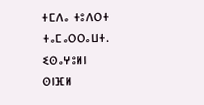ⵜⵎⴷⴰ ⵜⵓⴷⵔⵜ ⵜⴰⵎⴰⵔⵔⴰⵡⵜ.
ⵉⵙⴰⵖⵓⵍⵏ
ⵙⵏⴼⵍ